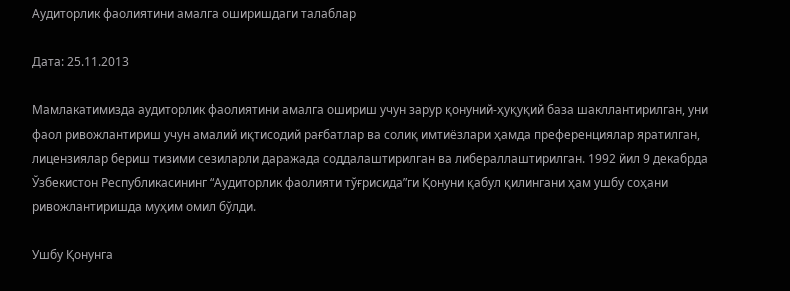Аудиторлик фаолиятини амалга оширишдаги талаблар

Дата: 25.11.2013

Мамлакатимизда аудиторлик фаолиятини амалга ошириш учун зарур қонуний-ҳуқуқий база шакллантирилган, уни фаол ривожлантириш учун амалий иқтисодий рағбатлар ва солиқ имтиёзлари ҳамда преференциялар яратилган, лицензиялар бериш тизими сезиларли даражада соддалаштирилган ва либераллаштирилган. 1992 йил 9 декабрда Ўзбекистон Республикасининг “Аудиторлик фаолияти тўғрисида”ги Қонуни қабул қилингани ҳам ушбу соҳани ривожлантиришда муҳим омил бўлди.

Ушбу Қонунга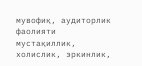мувофиқ, аудиторлик фаолияти мустақиллик, холислик, эркинлик,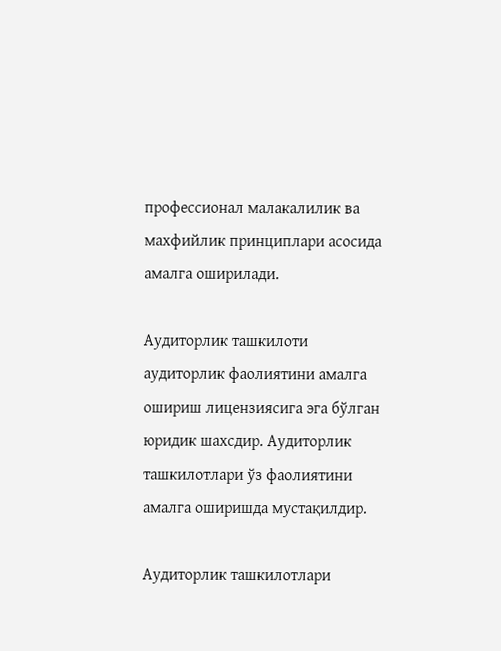профессионал малакалилик ва махфийлик принциплари асосида амалга оширилади.

Аудиторлик ташкилоти аудиторлик фаолиятини амалга ошириш лицензиясига эга бўлган юридик шахсдир. Аудиторлик ташкилотлари ўз фаолиятини амалга оширишда мустақилдир.

Аудиторлик ташкилотлари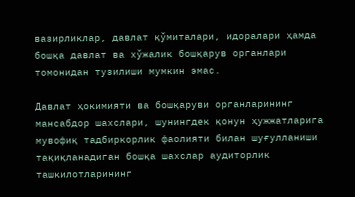вазирликлар, давлат қўмиталари, идоралари ҳамда бошқа давлат ва хўжалик бошқарув органлари томонидан тузилиши мумкин эмас.

Давлат ҳокимияти ва бошқаруви органларининг мансабдор шахслари, шунингдек қонун ҳужжатларига мувофиқ тадбиркорлик фаолияти билан шуғулланиши тақиқланадиган бошқа шахслар аудиторлик ташкилотларининг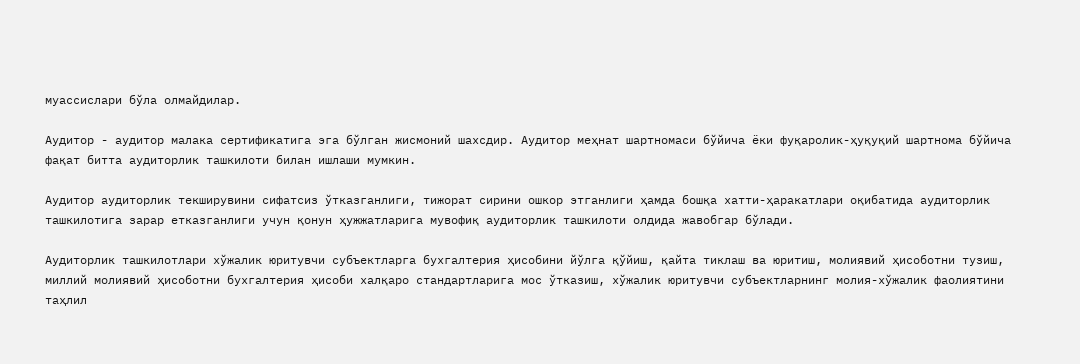муассислари бўла олмайдилар.

Аудитор - аудитор малака сертификатига эга бўлган жисмоний шахсдир. Аудитор меҳнат шартномаси бўйича ёки фуқаролик-ҳуқуқий шартнома бўйича фақат битта аудиторлик ташкилоти билан ишлаши мумкин.

Аудитор аудиторлик текширувини сифатсиз ўтказганлиги, тижорат сирини ошкор этганлиги ҳамда бошқа хатти-ҳаракатлари оқибатида аудиторлик ташкилотига зарар етказганлиги учун қонун ҳужжатларига мувофиқ аудиторлик ташкилоти олдида жавобгар бўлади.

Аудиторлик ташкилотлари хўжалик юритувчи субъектларга бухгалтерия ҳисобини йўлга қўйиш, қайта тиклаш ва юритиш, молиявий ҳисоботни тузиш, миллий молиявий ҳисоботни бухгалтерия ҳисоби халқаро стандартларига мос ўтказиш, хўжалик юритувчи субъектларнинг молия-хўжалик фаолиятини таҳлил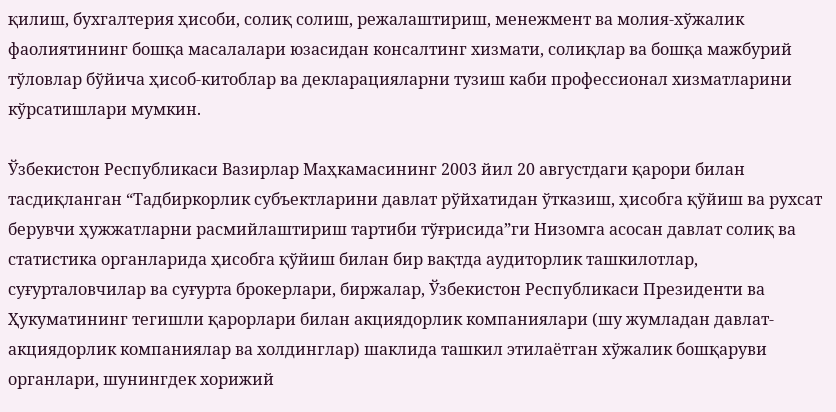қилиш, бухгалтерия ҳисоби, солиқ солиш, режалаштириш, менежмент ва молия-хўжалик фаолиятининг бошқа масалалари юзасидан консалтинг хизмати, солиқлар ва бошқа мажбурий тўловлар бўйича ҳисоб-китоблар ва декларацияларни тузиш каби профессионал хизматларини кўрсатишлари мумкин.

Ўзбекистон Республикаси Вазирлар Маҳкамасининг 2003 йил 20 августдаги қарори билан тасдиқланган “Тадбиркорлик субъектларини давлат рўйхатидан ўтказиш, ҳисобга қўйиш ва рухсат берувчи ҳужжатларни расмийлаштириш тартиби тўғрисида”ги Низомга асосан давлат солиқ ва статистика органларида ҳисобга қўйиш билан бир вақтда аудиторлик ташкилотлар, суғурталовчилар ва суғурта брокерлари, биржалар, Ўзбекистон Республикаси Президенти ва Ҳукуматининг тегишли қарорлари билан акциядорлик компаниялари (шу жумладан давлат-акциядорлик компаниялар ва холдинглар) шаклида ташкил этилаётган хўжалик бошқаруви органлари, шунингдек хорижий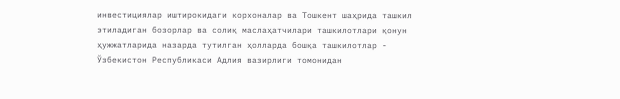инвестициялар иштирокидаги корхоналар ва Тошкент шаҳрида ташкил этиладиган бозорлар ва солиқ маслаҳатчилари ташкилотлари қонун ҳужжатларида назарда тутилган ҳолларда бошқа ташкилотлар - Ўзбекистон Республикаси Адлия вазирлиги томонидан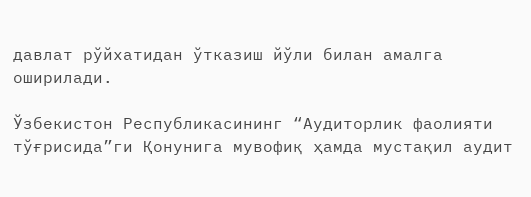давлат рўйхатидан ўтказиш йўли билан амалга оширилади.

Ўзбекистон Республикасининг “Аудиторлик фаолияти тўғрисида”ги Қонунига мувофиқ ҳамда мустақил аудит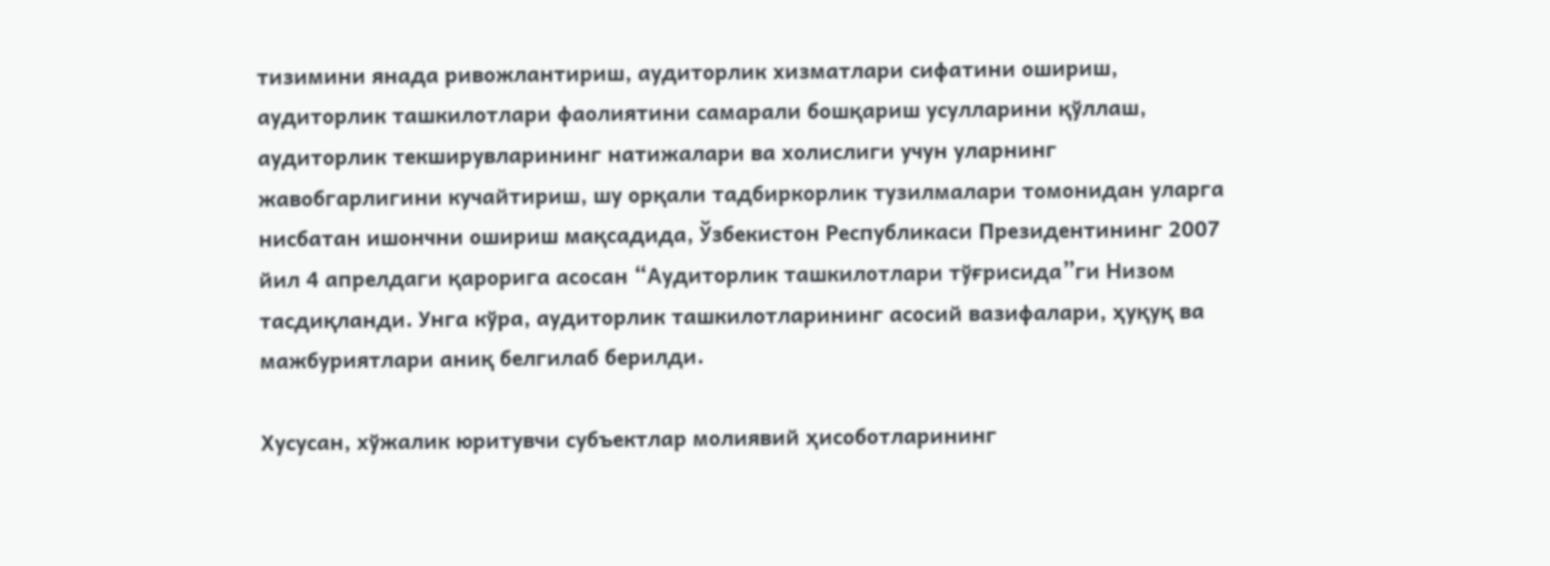тизимини янада ривожлантириш, аудиторлик хизматлари сифатини ошириш, аудиторлик ташкилотлари фаолиятини самарали бошқариш усулларини қўллаш, аудиторлик текширувларининг натижалари ва холислиги учун уларнинг жавобгарлигини кучайтириш, шу орқали тадбиркорлик тузилмалари томонидан уларга нисбатан ишончни ошириш мақсадида, Ўзбекистон Республикаси Президентининг 2007 йил 4 апрелдаги қарорига асосан “Аудиторлик ташкилотлари тўғрисида”ги Низом тасдиқланди. Унга кўра, аудиторлик ташкилотларининг асосий вазифалари, ҳуқуқ ва мажбуриятлари аниқ белгилаб берилди.

Хусусан, хўжалик юритувчи субъектлар молиявий ҳисоботларининг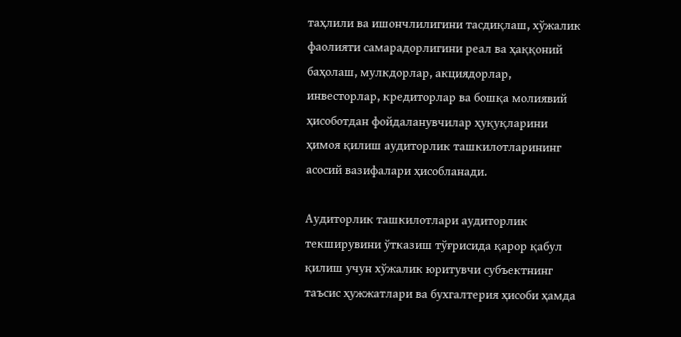таҳлили ва ишончлилигини тасдиқлаш, хўжалик фаолияти самарадорлигини реал ва ҳаққоний баҳолаш, мулкдорлар, акциядорлар, инвесторлар, кредиторлар ва бошқа молиявий ҳисоботдан фойдаланувчилар ҳуқуқларини ҳимоя қилиш аудиторлик ташкилотларининг асосий вазифалари ҳисобланади.

Аудиторлик ташкилотлари аудиторлик текширувини ўтказиш тўғрисида қарор қабул қилиш учун хўжалик юритувчи субъектнинг таъсис ҳужжатлари ва бухгалтерия ҳисоби ҳамда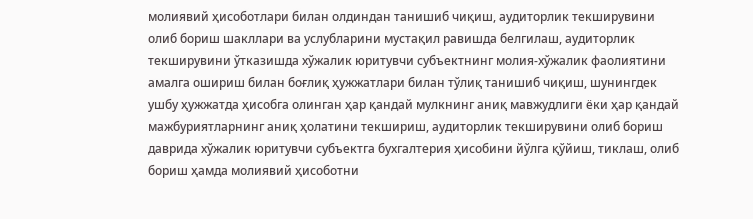молиявий ҳисоботлари билан олдиндан танишиб чиқиш, аудиторлик текширувини олиб бориш шакллари ва услубларини мустақил равишда белгилаш, аудиторлик текширувини ўтказишда хўжалик юритувчи субъектнинг молия-хўжалик фаолиятини амалга ошириш билан боғлиқ ҳужжатлари билан тўлиқ танишиб чиқиш, шунингдек ушбу ҳужжатда ҳисобга олинган ҳар қандай мулкнинг аниқ мавжудлиги ёки ҳар қандай мажбуриятларнинг аниқ ҳолатини текшириш, аудиторлик текширувини олиб бориш даврида хўжалик юритувчи субъектга бухгалтерия ҳисобини йўлга қўйиш, тиклаш, олиб бориш ҳамда молиявий ҳисоботни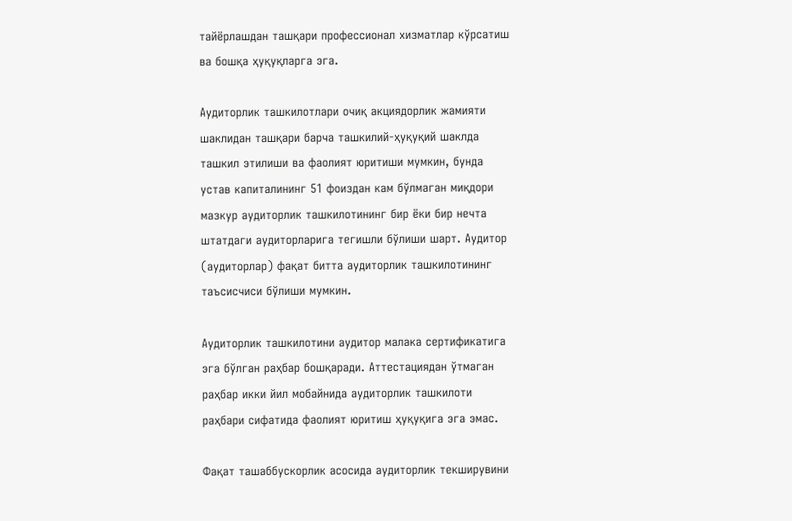тайёрлашдан ташқари профессионал хизматлар кўрсатиш ва бошқа ҳуқуқларга эга.

Аудиторлик ташкилотлари очиқ акциядорлик жамияти шаклидан ташқари барча ташкилий-ҳуқуқий шаклда ташкил этилиши ва фаолият юритиши мумкин, бунда устав капиталининг 51 фоиздан кам бўлмаган миқдори мазкур аудиторлик ташкилотининг бир ёки бир нечта штатдаги аудиторларига тегишли бўлиши шарт. Аудитор (аудиторлар) фақат битта аудиторлик ташкилотининг таъсисчиси бўлиши мумкин.

Аудиторлик ташкилотини аудитор малака сертификатига эга бўлган раҳбар бошқаради. Аттестациядан ўтмаган раҳбар икки йил мобайнида аудиторлик ташкилоти раҳбари сифатида фаолият юритиш ҳуқуқига эга эмас.

Фақат ташаббускорлик асосида аудиторлик текширувини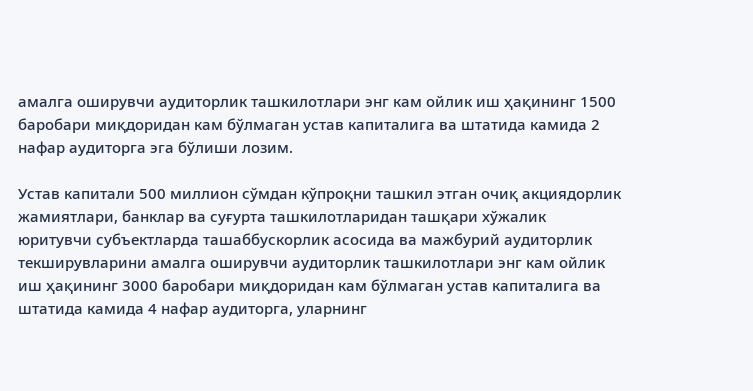амалга оширувчи аудиторлик ташкилотлари энг кам ойлик иш ҳақининг 1500 баробари миқдоридан кам бўлмаган устав капиталига ва штатида камида 2 нафар аудиторга эга бўлиши лозим.

Устав капитали 500 миллион сўмдан кўпроқни ташкил этган очиқ акциядорлик жамиятлари, банклар ва суғурта ташкилотларидан ташқари хўжалик юритувчи субъектларда ташаббускорлик асосида ва мажбурий аудиторлик текширувларини амалга оширувчи аудиторлик ташкилотлари энг кам ойлик иш ҳақининг 3000 баробари миқдоридан кам бўлмаган устав капиталига ва штатида камида 4 нафар аудиторга, уларнинг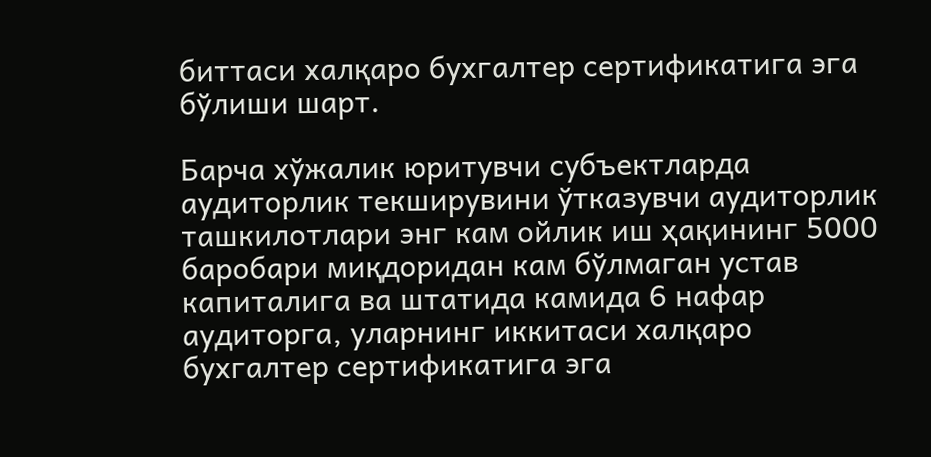биттаси халқаро бухгалтер сертификатига эга бўлиши шарт.

Барча хўжалик юритувчи субъектларда аудиторлик текширувини ўтказувчи аудиторлик ташкилотлари энг кам ойлик иш ҳақининг 5000 баробари миқдоридан кам бўлмаган устав капиталига ва штатида камида 6 нафар аудиторга, уларнинг иккитаси халқаро бухгалтер сертификатига эга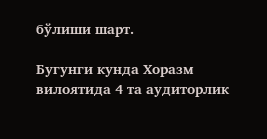бўлиши шарт.

Бугунги кунда Хоразм вилоятида 4 та аудиторлик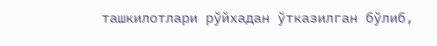ташкилотлари рўйхадан ўтказилган бўлиб,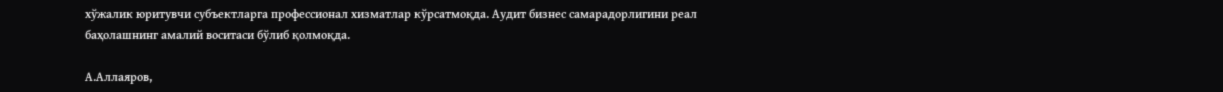хўжалик юритувчи субъектларга профессионал хизматлар кўрсатмоқда. Аудит бизнес самарадорлигини реал баҳолашнинг амалий воситаси бўлиб қолмоқда.

А.Аллаяров,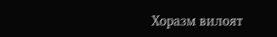Хоразм вилоят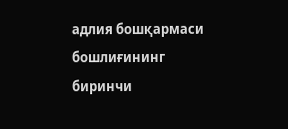адлия бошқармаси бошлиғининг биринчи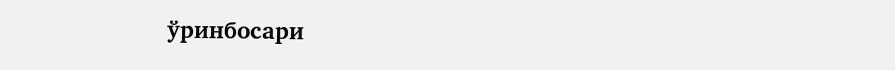ўринбосари